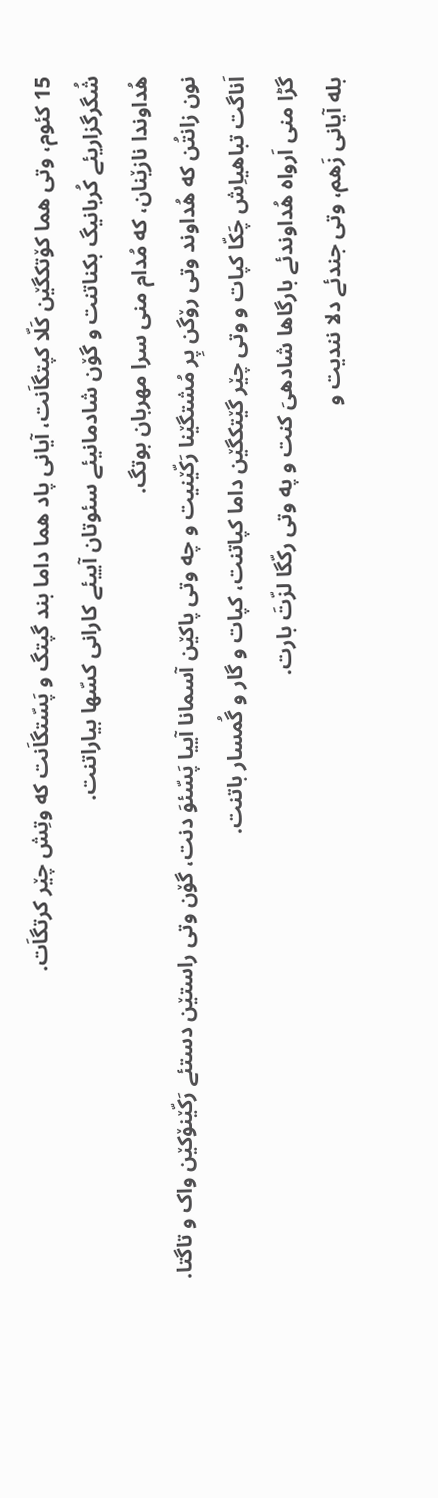15 کئوم، وتی هما کۆتکگێن کَلّا کپتگاَنت، آیانی پاد هما داما بند گپتگ و پَسّتگاَنت که وتِش چێر کرتگاَت.
شُگرگزاریئے کُربانیگ بکناتنت و گۆن شادمانیئے سئوتان آییئے کارانی کسّها بیاراتنت.
هُداوندا نازێنان، که مُدام منی سرا مهربان بوتگ.
نون زانتُن که هُداوند وتی رۆگن پِر مُشتگێنا رَکّێنیت و چه وتی پاکێن آسمانا آییا پَسّئوَ دنت، گۆن وتی راستێن دستئے رَکّێنۆکێن واک و تاگتا.
اَناگت تباهیاِش چَکّا کپات و وتی چێر گێتکگێن داما کپاتنت، کپات و گار و گُمسار باتنت.
گڑا منی اَرواه هُداوندئے بارگاها شادهیَ کنت و په وتی رکّگا لزّتَ بارت.
بله آیانی زَهم، وتی جندئے دلا نندیت و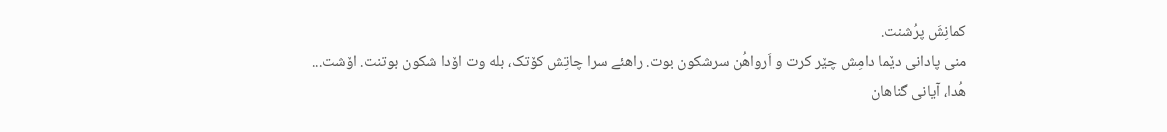کمانِشَ پرُشنت.
منی پادانی دێما دامِش چێر کرت و اَرواهُن سرشکون بوت. راهئے سرا چاتِش کۆتک، بله وت اۆدا شکون بوتنت. اۆشت...
هُدا، آیانی گناهان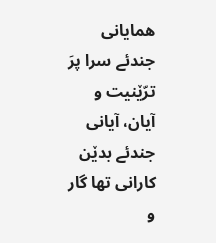همایانی جندئے سرا پرَ ترّێنیت و آیان، آیانی جندئے بدێن کارانی تها گار و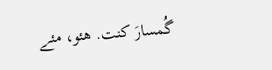گُمسارَ کنت. هئو، مئے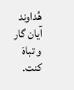هُداوند آیان گار و تباهَ کنت.